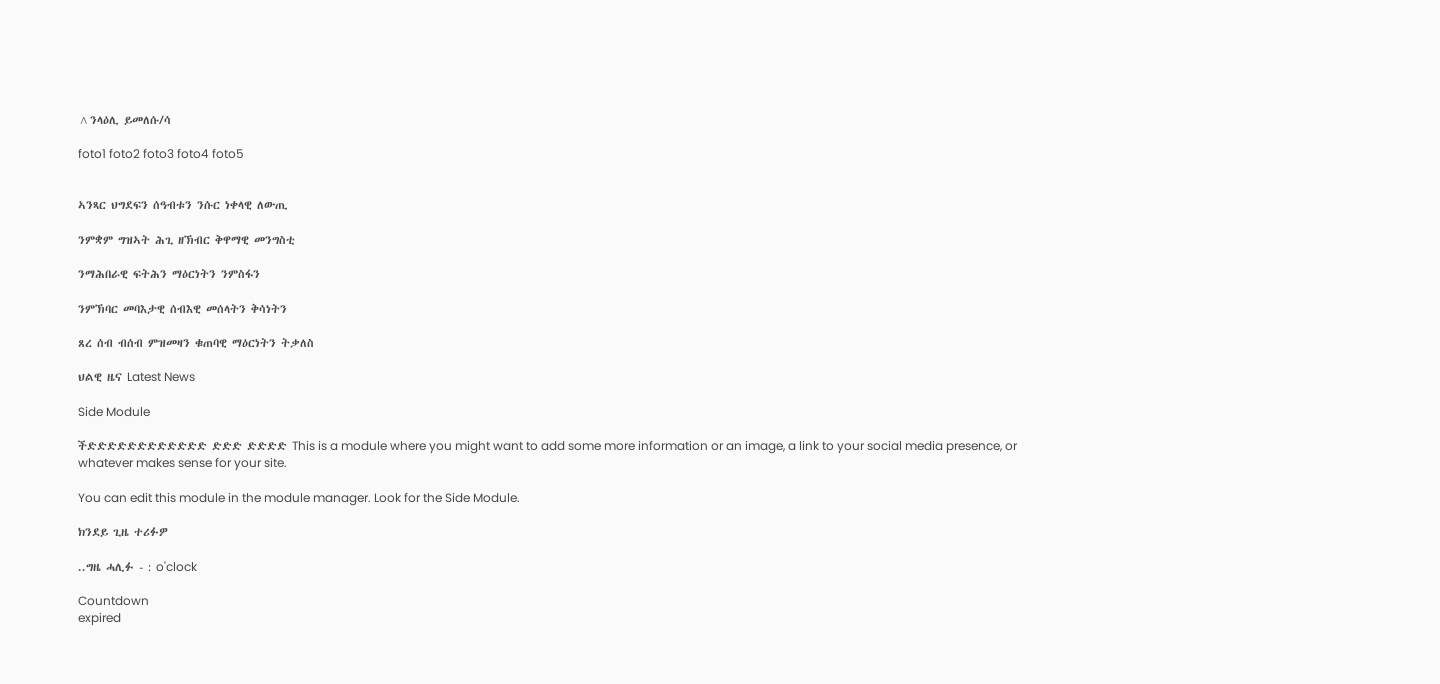^ንላዕሊ ይመለሱ/ሳ

foto1 foto2 foto3 foto4 foto5


ኣንጻር ህግደፍን ሰዓብቱን ንሱር ነቀላዊ ለውጢ

ንምቋም ግዝኣት ሕጊ ዘኽብር ቅዋማዊ መንግስቲ

ንማሕበራዊ ፍትሕን ማዕርነትን ንምስፋን

ንምኽባር መባእታዊ ሰብእዊ መሰላትን ቅሳነትን

ጸረ ሰብ ብሰብ ምዝመዛን ቁጠባዊ ማዕርነትን ትቃለስ

ህልዊ ዜና Latest News

Side Module

ችድድድድድድድድድድድድ ድድድ ድድድድ This is a module where you might want to add some more information or an image, a link to your social media presence, or whatever makes sense for your site.

You can edit this module in the module manager. Look for the Side Module.

ክንደይ ጊዜ ተሪፉዎ

..ግዜ ሓሊፉ - : o'clock

Countdown
expired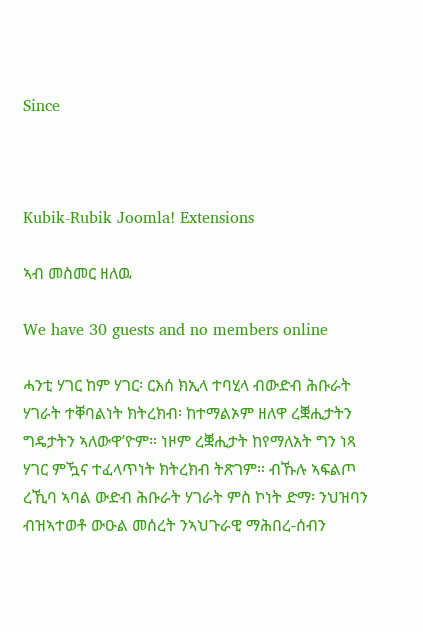Since



Kubik-Rubik Joomla! Extensions

ኣብ መስመር ዘለዉ

We have 30 guests and no members online

ሓንቲ ሃገር ከም ሃገር፡ ርእሰ ክኢላ ተባሂላ ብውድብ ሕቡራት ሃገራት ተቐባልነት ክትረክብ፡ ከተማልኦም ዘለዋ ረቛሒታትን ግዴታትን ኣለውዋ’ዮም። ነዞም ረቛሒታት ከየማለአት ግን ነጻ ሃገር ምዃና ተፈላጥነት ክትረክብ ትጽገም። ብኹሉ ኣፍልጦ ረኺባ ኣባል ውድብ ሕቡራት ሃገራት ምስ ኮነት ድማ፡ ንህዝባን ብዝኣተወቶ ውዑል መሰረት ንኣህጉራዊ ማሕበረ-ሰብን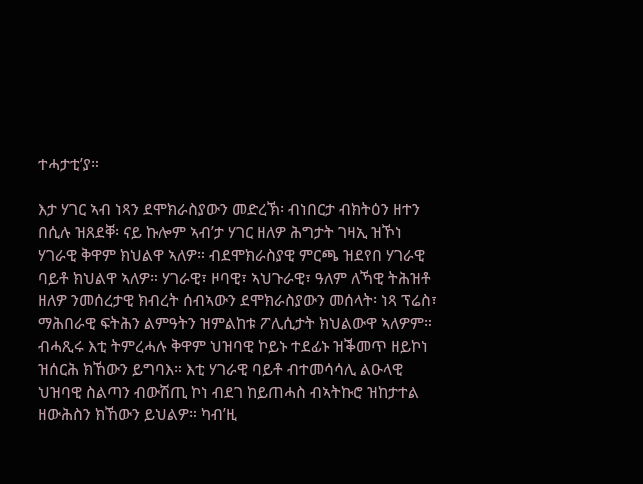ተሓታቲ’ያ።

እታ ሃገር ኣብ ነጻን ደሞክራስያውን መድረኽ፡ ብነበርታ ብክትዕን ዘተን በሲሉ ዝጸደቐ፡ ናይ ኩሎም ኣብ’ታ ሃገር ዘለዎ ሕግታት ገዛኢ ዝኾነ ሃገራዊ ቅዋም ክህልዋ ኣለዎ። ብደሞክራስያዊ ምርጫ ዝደየበ ሃገራዊ ባይቶ ክህልዋ ኣለዎ። ሃገራዊ፣ ዞባዊ፣ ኣህጉራዊ፣ ዓለም ለኻዊ ትሕዝቶ ዘለዎ ንመሰረታዊ ክብረት ሰብኣውን ደሞክራስያውን መሰላት፡ ነጻ ፕሬስ፣ ማሕበራዊ ፍትሕን ልምዓትን ዝምልከቱ ፖሊሲታት ክህልውዋ ኣለዎም። ብሓጺሩ እቲ ትምረሓሉ ቅዋም ህዝባዊ ኮይኑ ተደፊኑ ዝቕመጥ ዘይኮነ ዝሰርሕ ክኸውን ይግባእ። እቲ ሃገራዊ ባይቶ ብተመሳሳሊ ልዑላዊ ህዝባዊ ስልጣን ብውሽጢ ኮነ ብደገ ከይጠሓስ ብኣትኩሮ ዝከታተል ዘውሕስን ክኸውን ይህልዎ። ካብ’ዚ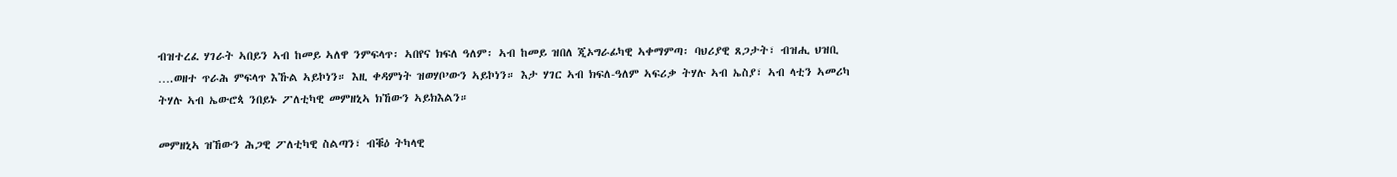ብዝተረፈ ሃገራት ኣበይን ኣብ ከመይ ኣለዋ ንምፍላጥ፡ ኣበየና ክፍለ ዓለም፡ ኣብ ከመይ ዝበለ ጂኦግራፊካዊ ኣቀማምጣ፡ ባህሪያዊ ጸጋታት፣ ብዝሒ ህዝቢ ….ወዘተ ጥራሕ ምፍላጥ እኹል ኣይኮነን። እዚ ቀዳምነት ዝወሃቦ’ውን ኣይኮነን። እታ ሃገር ኣብ ክፍለ-ዓለም ኣፍሪቃ ትሃሉ ኣብ ኤስያ፣ ኣብ ላቲን ኣመሪካ ትሃሉ ኣብ ኤውሮጳ ንበይኑ ፖለቲካዊ መምዘኒኣ ክኸውን ኣይክእልን።

መምዘኒኣ ዝኸውን ሕጋዊ ፖለቲካዊ ስልጣን፣ ብቑዕ ትካላዊ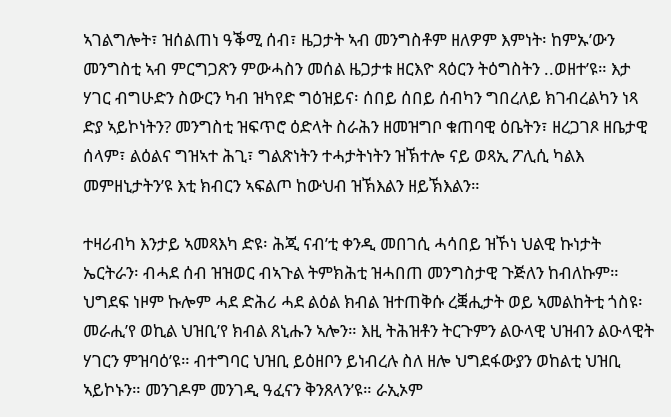ኣገልግሎት፣ ዝሰልጠነ ዓቕሚ ሰብ፣ ዜጋታት ኣብ መንግስቶም ዘለዎም እምነት፡ ከምኡ’ውን መንግስቲ ኣብ ምርግጋጽን ምውሓስን መሰል ዜጋታቱ ዘርእዮ ጻዕርን ትዕግስትን ..ወዘተ’ዩ። እታ ሃገር ብግሁድን ስውርን ካብ ዝካየድ ግዕዝይና፡ ሰበይ ሰበይ ሰብካን ግበረለይ ክገብረልካን ነጻ ድያ ኣይኮነትን? መንግስቲ ዝፍጥሮ ዕድላት ስራሕን ዘመዝግቦ ቁጠባዊ ዕቤትን፣ ዘረጋገጾ ዘቤታዊ ሰላም፣ ልዕልና ግዝኣተ ሕጊ፣ ግልጽነትን ተሓታትነትን ዝኽተሎ ናይ ወጻኢ ፖሊሲ ካልእ መምዘኒታትን’ዩ እቲ ክብርን ኣፍልጦ ከውህብ ዝኽእልን ዘይኽእልን።

ተዛሪብካ እንታይ ኣመጻእካ ድዩ፡ ሕጂ ናብ’ቲ ቀንዲ መበገሲ ሓሳበይ ዝኾነ ህልዊ ኩነታት ኤርትራን፡ ብሓደ ሰብ ዝዝወር ብኣጉል ትምክሕቲ ዝሓበጠ መንግስታዊ ጉጅለን ከብለኩም። ህግደፍ ነዞም ኩሎም ሓደ ድሕሪ ሓደ ልዕል ክብል ዝተጠቅሱ ረቛሒታት ወይ ኣመልከትቲ ጎስዩ፡ መራሒ’የ ወኪል ህዝቢ’የ ክብል ጸኒሑን ኣሎን። እዚ ትሕዝቶን ትርጉምን ልዑላዊ ህዝብን ልዑላዊት ሃገርን ምዝባዕ’ዩ። ብተግባር ህዝቢ ይዕዘቦን ይነብረሉ ስለ ዘሎ ህግደፋውያን ወከልቲ ህዝቢ ኣይኮኑን። መንገዶም መንገዲ ዓፈናን ቅንጸላን’ዩ። ራኢኦም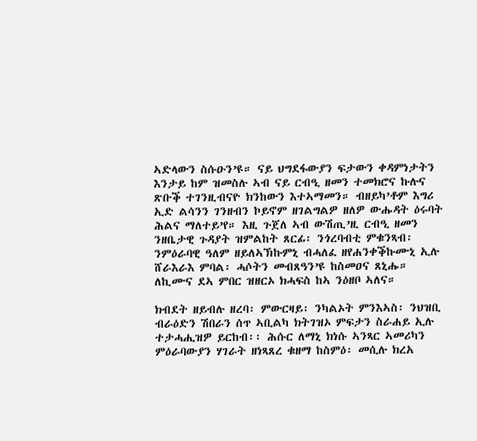ኣድላውን ስሱዑን’ዩ። ናይ ህግደፋውያን ፍታውን ቀዳምነታትን እንታይ ከም ዝመስሉ ኣብ ናይ ርብዒ ዘመን ተመክሮና ኩሉና ጽቡቕ ተገንዚብናዮ ክንከውን እተኣማመን። ብዘይካ’ቶም እግሪ ኢድ ልሳንን ገንዘብን ኮይኖም ዘገልግልዎ ዘለዎ ውሑዳት ዕሩባት ሕልና ማለተይ’የ። እዚ ጉጀለ ኣብ ውሽጢ’ዚ ርብዒ ዘመን ንዘቤታዊ ጉዳያት ዝምልከት ጸርፊ፡ ንጎረባብቲ ምቁንጻብ፡ ንምዕራባዊ ዓለም ዘይለኣኽኩምኒ ብሓለፈ ዘየሐንቀቕኩሙኒ ኢሉ ሸራእራእ ምባል፡ ሓሶትን መብጸዓን’ዩ ከስመዐና ጸኒሑ። ለኪሙና ደኣ ምበር ዝዘርኦ ክሓፍስ ከኣ ንዕዘቦ ኣለና።

ክብደት ዘይብሉ ዘረባ፡ ምውርዛይ፡ ንካልኦት ምንእኣስ፡ ንህዝቢ ብራዕድን ሽበራን ሰጥ ኣቢልካ ክትገዝኦ ምፍታን ስራሐይ ኢሉ ተታሓሒዝዎ ይርከብ፡፡ ሕሱር ለማኒ ክነሱ ኣንጻር ኣመሪካን ምዕራባውያን ሃገራት ዘነጻጸረ ቁዘማ ከስምዕ፡ መሲሉ ክረአ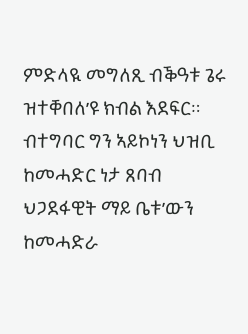ምድላዪ መግለጺ ብቕዓቱ ጌሩ ዝተቐበለ’ዩ ክብል እደፍር። ብተግባር ግን ኣይኮነን ህዝቢ ከመሓድር ነታ ጸባብ ህጋደፋዊት ማይ ቤቱ’ውን ከመሓድራ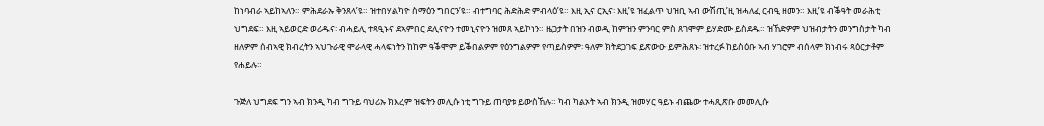ከነባብራ ኣይከኣለን። ምሕደራኡ ቅንጸላ’ዩ። ዝተበሃልካዮ ስማዕን ግበርን’ዩ። ብተግባር ሕድሕድ ምብላዕ’ዩ። እዚ ኢና ርኢና፡ እዚ’ዩ ዝፈልጥ ህዝቢ ኣብ ውሽጢ’ዚ ዝሓለፈ ርብዒ ዘመን። እዚ’ዩ ብቕዓት መራሕቲ ህግደፍ። እዚ ኣይወርድ ወሪዱና፡ ብሓይሊ ተጻዒኑና ደኣምበር ደሊናዮን ተመኒናዮን ዝመጸ ኣይኮነን። ዜጋታት በዝን ብወዲ ከምዝን ምንባር ምስ ጸገሞም ይሃድሙ ይስደዱ። ዝኸድዎም ህዝብታትን መንግስታት ካብ ዘለዎም ሰብኣዊ ክብረትን ኣህጉራዊ ሞራላዊ ሓላፍነትን ከከም ዓቕሞም ይቕበልዎም የዕንግልዎም የጣይስዎም፡ ዓለም ክትደጋገፍ ይጽውዑ ይምሕጸኑ፡ ዝተረፉ ከይስዕቡ ኣብ ሃገሮም ብሰላም ክነብሩ ጻዕርታቶም የሐይሉ።

ጉጅለ ህግደፍ ግን ኣብ ክንዲ ካብ ግጉይ ባህሪኡ ክእረም ዝፍትን መሊሱ ነቲ ግጉይ ጠባያቱ ይውስኸሉ። ካብ ካልኦት ኣብ ክንዲ ዝመሃር ዓይኑ ብጨው ተሓጺጽቡ መመሊሱ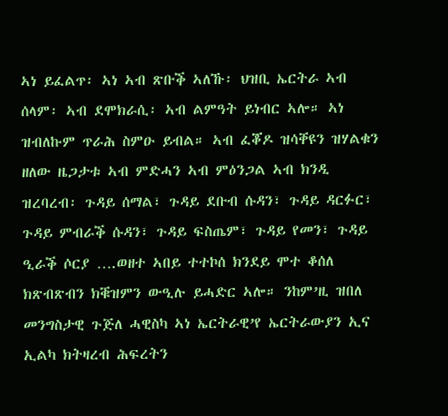ኣነ ይፈልጥ፡ ኣነ ኣብ ጽቡቕ ኣለኹ፡ ህዝቢ ኤርትራ ኣብ ሰላም፡ ኣብ ደሞክራሲ፡ ኣብ ልምዓት ይነብር ኣሎ። ኣነ ዝብለኩም ጥራሕ ስምዑ ይብል። ኣብ ፈቖዶ ዝሳቐዩን ዝሃልቁን ዘለው ዜጋታቱ ኣብ ምድሓን ኣብ ምዕንጋል ኣብ ክንዲ ዝረባረብ፡ ጉዳይ ሰማል፣ ጉዳይ ደቡብ ሱዳን፣ ጉዳይ ዳርፉር፣ ጉዳይ ምብራቕ ሱዳን፣ ጉዳይ ፍስጤም፣ ጉዳይ የመን፣ ጉዳይ ዒራቕ ሶርያ ….ወዘተ ኣበይ ተተኮሰ ክንደይ ሞተ ቆሰለ ክጽብጽብን ክቑዝምን ውዒሉ ይሓድር ኣሎ። ንከም’ዚ ዝበለ መንግስታዊ ጉጅለ ሓዊስካ ኣነ ኤርትራዊ’የ ኤርትራውያን ኢና ኢልካ ክትዛረብ ሕፍረትን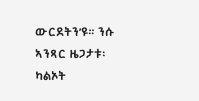ውርደትን’ዩ። ንሱ ኣንጻር ዜጋታቱ፡ ካልኦት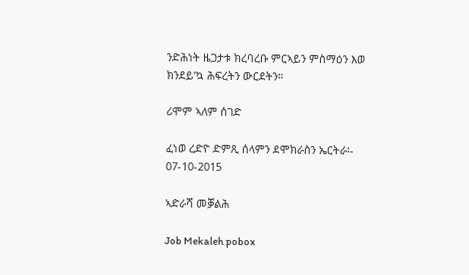ንድሕነት ዜጋታቱ ክረባረቡ ምርኣይን ምስማዕን እወ ክንደይ’ኳ ሕፍረትን ውርደትን።

ሪሞም ኣለም ሰገድ

ፈነወ ረድዮ ድምጺ ሰላምን ደሞክራስን ኤርትራ፡- 07-10-2015

ኣድራሻ መቓልሕ

Job Mekaleh pobox